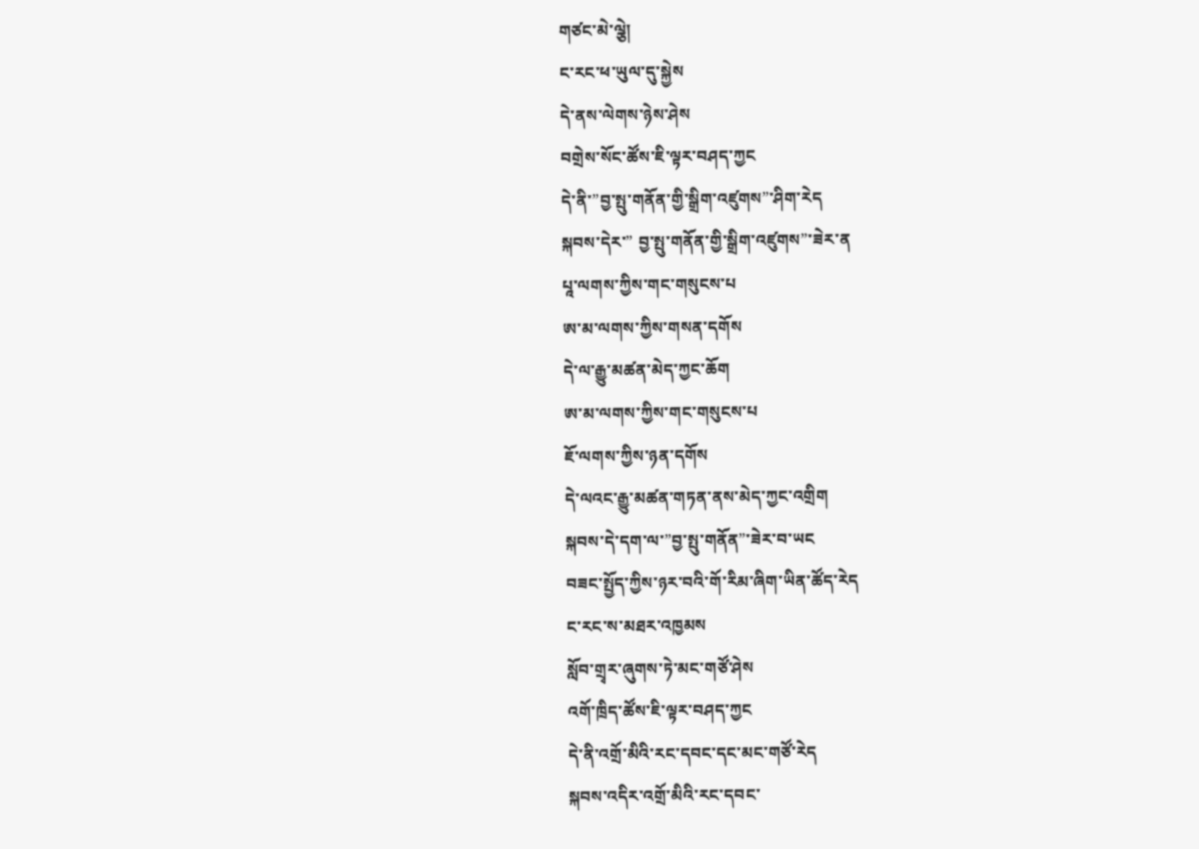གཙང་མེ་ལྕེ།
ང་རང་ཕ་ཡུལ་དུ་སྐྱེས
དེ་ནས་ལེགས་ཉེས་ཤེས
བགྲེས་སོང་ཚོས་ཇི་ལྟར་བཤད་ཀྱང
དེ་ནི་”བྱ་སྤུ་གནོན་གྱི་སྒྲིག་འཛུགས”་ཤིག་རེད
སྐབས་དེར་” བྱ་སྤུ་གནོན་གྱི་སྒྲིག་འཛུགས”་ཟེར་ན
པཱ་ལགས་ཀྱིས་གང་གསུངས་པ
ཨ་མ་ལགས་ཀྱིས་གསན་དགོས
དེ་ལ་རྒྱུ་མཚན་མེད་ཀྱང་ཆོག
ཨ་མ་ལགས་ཀྱིས་གང་གསུངས་པ
ཇོ་ལགས་ཀྱིས་ཉན་དགོས
དེ་ལའང་རྒྱུ་མཚན་གཏན་ནས་མེད་ཀྱང་འགྲིག
སྐབས་དེ་དག་ལ་”བྱ་སྤུ་གནོན”་ཟེར་བ་ཡང
བཟང་སྤྱོད་ཀྱིས་ཉར་བའི་གོ་རིམ་ཞིག་ཡིན་ཚོད་རེད
ང་རང་ས་མཐར་འཁྱམས
སློབ་གྲྭར་ཞུགས་ཏེ་མང་གཙོ་ཤེས
འགོ་ཁྲིད་ཚོས་ཇི་ལྟར་བཤད་ཀྱང
དེ་ནི་འགྲོ་མིའི་རང་དབང་དང་མང་གཙོ་རེད
སྐབས་འདིར་འགྲོ་མིའི་རང་དབང་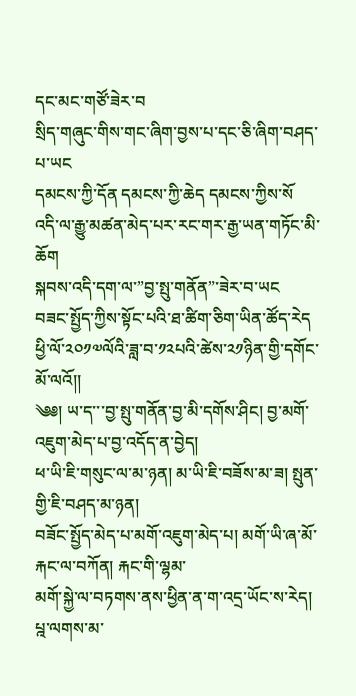དང་མང་གཙོ་ཟེར་བ
སྲིད་གཞུང་གིས་གང་ཞིག་བྱས་པ་དང་ཅི་ཞིག་བཤད་པ་ཡང
དམངས་ཀྱི་དོན དམངས་ཀྱི་ཆེད དམངས་ཀྱིས་སོ
འདི་ལ་རྒྱུ་མཚན་མེད་པར་རང་གར་རྒྱ་ཡན་གཏོང་མི་ཆོག
སྐབས་འདི་དག་ལ་”བྱ་སྤུ་གནོན”་ཟེར་བ་ཡང
བཟང་སྤྱོད་ཀྱིས་སྟོང་པའི་ཐ་ཚིག་ཅིག་ཡིན་ཚོད་རེད
ཕྱི་ལོ་༢༠༡༧ལོའི་ཟླ་བ་༡༢པའི་ཚེས་༢༡ཉིན་གྱི་དགོང་མོ་ལའོ།།
༄༅། ཡ་ད་་་བྱ་སྤུ་གནོན་བྱ་མི་དགོས་ཤིང། བྱ་མགོ་འཇུག་མེད་པ་བྱ་འདོད་ན་བྱེད།
ཕ་ཡི་ཇི་གསུང་ལ་མ་ཉན། མ་ཡི་ཇི་བཟོས་མ་ཟ། སྤུན་གྱི་ཇི་བཤད་མ་ཉན།
བཟོང་སྤྱོད་མེད་པ་མགོ་འཇུག་མེད་པ། མགོ་ཡི་ཞ་མོ་རྐང་ལ་བཀོན། རྐང་གི་ལྷམ་
མགོ་སྐྱེ་ལ་བཏགས་ནས་ཕྱིན་ན་ག་འདྲ་ཡོང་ས་རེད།
པྰ་ལགས་མ་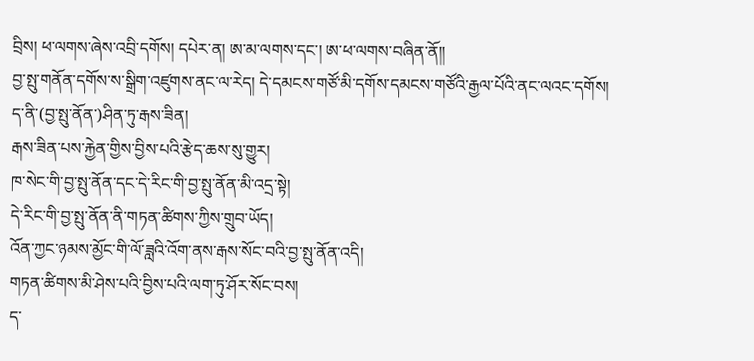བྲིས། ཕ་ལགས་ཞེས་འབྲི་དགོས། དཔེར་ན། ཨ་མ་ལགས་དང་། ཨ་ཕ་ལགས་བཞིན་ནོ།།
བྱ་སྤུ་གནོན་དགོས་ས་སྒྲིག་འཛུགས་ནང་ལ་རེད། དེ་དམངས་གཙོ་མི་དགོས་དམངས་གཙོའི་རྒྱལ་པོའི་ནང་ལའང་དགོས།
ད་ནི་(བྱ་སྤུ་ནོན་)ཤིན་ཏུ་རྒས་ཟིན།
རྒས་ཟིན་པས་རྐྱེན་གྱིས་བྱིས་པའི་རྩེད་ཆས་སུ་གྱུར།
ཁ་སེང་གི་བྱ་སྤུ་ནོན་དང་དེ་རིང་གི་བྱ་སྤུ་ནོན་མི་འདྲ་སྟེ།
དེ་རིང་གི་བྱ་སྤུ་ནོན་ནི་གཏན་ཚིགས་ཀྱིས་གྲུབ་ཡོད།
འོན་ཀྱང་ཉམས་མྱོང་གི་ལོ་ཟླའི་འོག་ནས་རྒས་སོང་བའི་བྱ་སྤུ་ནོན་འདི།
གཏན་ཚིགས་མི་ཤེས་པའི་བྱིས་པའི་ལག་ཏུ་ཤོར་སོང་བས།
ད་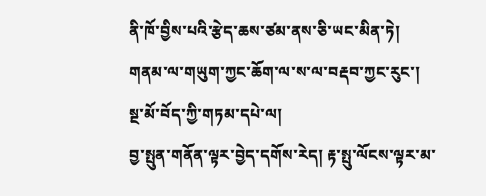ནི་ཁོ་བྱིས་པའི་རྩེད་ཆས་ཙམ་ནས་ཅི་ཡང་མིན་ཏེ།
གནམ་ལ་གཡུག་ཀྱང་ཆོག་ལ་ས་ལ་བརྡབ་ཀྱང་རུང་།
སྔ་མོ་བོད་ཀྱི་གཏམ་དཔེ་ལ།
བྱ་སྤུན་གནོན་ལྟར་བྱེད་དགོས་རེད། རྟ་སྤུ་ལོངས་ལྟར་མ་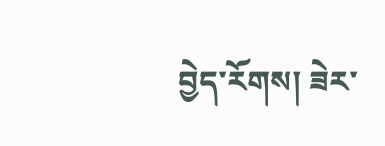བྱེད་རོགས། ཟེར་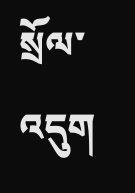སྲོལ་འདུག